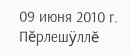09 июня 2010 г.
Пĕрлешÿллĕ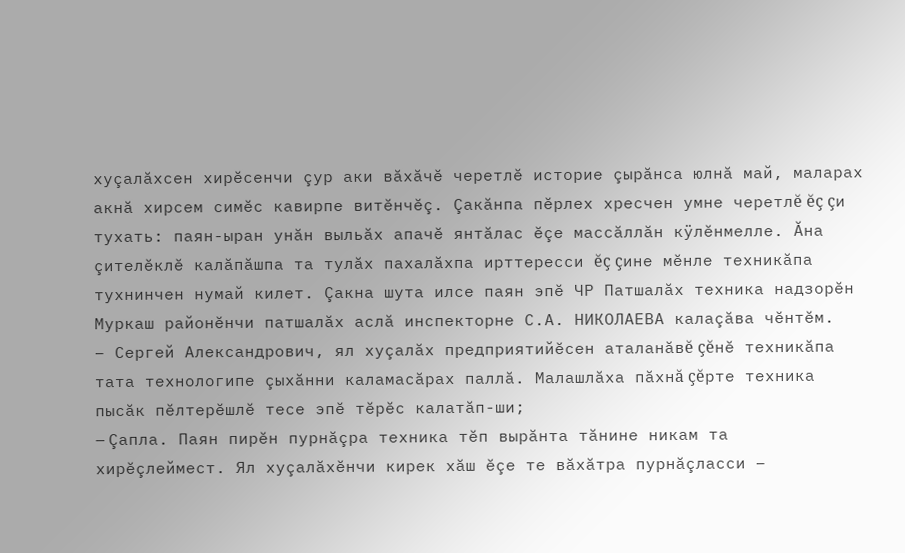хуçалăхсен хирĕсенчи çур аки вăхăчĕ черетлĕ историе çырăнса юлнă май, маларах акнă хирсем симĕс кавирпе витĕнчĕç. Çакăнпа пĕрлех хресчен умне черетлĕ ĕç çи тухать: паян-ыран унăн выльăх апачĕ янтăлас ĕçе массăллăн кÿлĕнмелле. Ăна çителĕклĕ калăпăшпа та тулăх пахалăхпа ирттересси ĕç çине мĕнле техникăпа тухнинчен нумай килет. Çакна шута илсе паян эпĕ ЧР Патшалăх техника надзорĕн Муркаш районĕнчи патшалăх аслă инспекторне С.А. НИКОЛАЕВА калаçăва чĕнтĕм.
– Сергей Александрович, ял хуçалăх предприятийĕсен аталанăвĕ çĕнĕ техникăпа тата технологипе çыхăнни каламасăрах паллă. Малашлăха пăхнă çĕрте техника пысăк пĕлтерĕшлĕ тесе эпĕ тĕрĕс калатăп-ши;
– Çапла. Паян пирĕн пурнăçра техника тĕп вырăнта тăнине никам та хирĕçлеймест. Ял хуçалăхĕнчи кирек хăш ĕçе те вăхăтра пурнăçласси –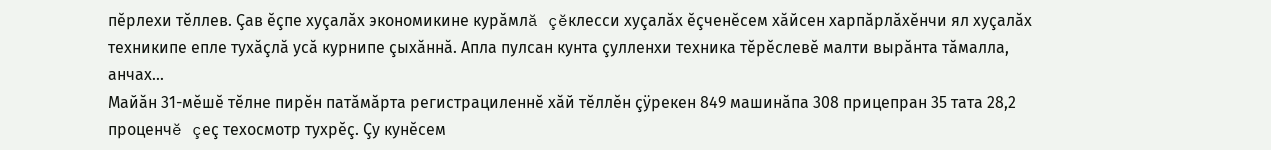пĕрлехи тĕллев. Çав ĕçпе хуçалăх экономикине курăмлă çĕклесси хуçалăх ĕçченĕсем хăйсен харпăрлăхĕнчи ял хуçалăх техникипе епле тухăçлă усă курнипе çыхăннă. Апла пулсан кунта çулленхи техника тĕрĕслевĕ малти вырăнта тăмалла, анчах...
Майăн 31-мĕшĕ тĕлне пирĕн патăмăрта регистрациленнĕ хăй тĕллĕн çÿрекен 849 машинăпа 308 прицепран 35 тата 28,2 проценчĕ çеç техосмотр тухрĕç. Çу кунĕсем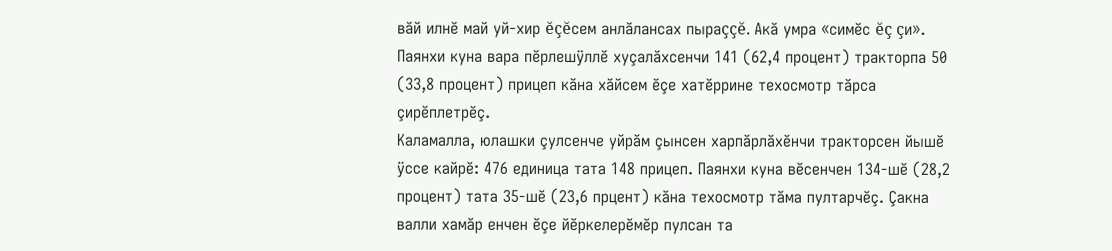вăй илнĕ май уй-хир ĕçĕсем анлăлансах пыраççĕ. Акă умра «симĕс ĕç çи». Паянхи куна вара пĕрлешÿллĕ хуçалăхсенчи 141 (62,4 процент) тракторпа 50 (33,8 процент) прицеп кăна хăйсем ĕçе хатĕррине техосмотр тăрса çирĕплетрĕç.
Каламалла, юлашки çулсенче уйрăм çынсен харпăрлăхĕнчи тракторсен йышĕ ÿссе кайрĕ: 476 единица тата 148 прицеп. Паянхи куна вĕсенчен 134-шĕ (28,2 процент) тата 35-шĕ (23,6 прцент) кăна техосмотр тăма пултарчĕç. Çакна валли хамăр енчен ĕçе йĕркелерĕмĕр пулсан та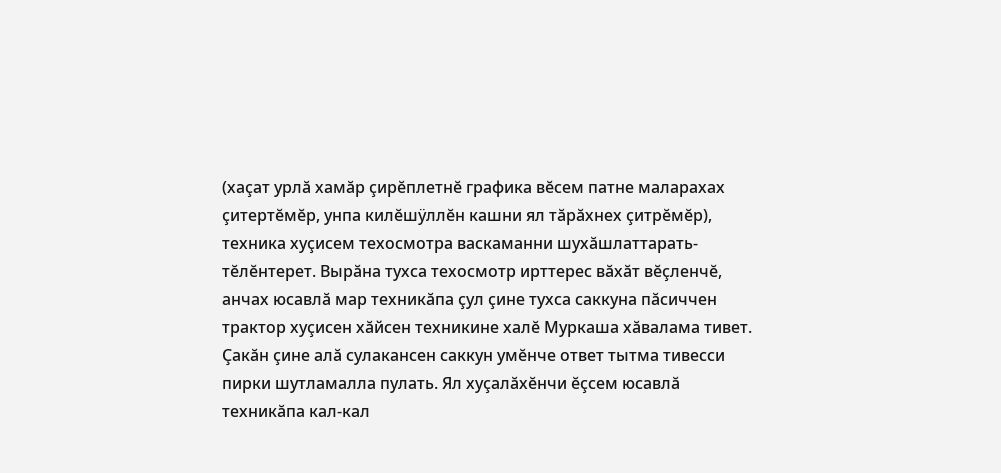(хаçат урлă хамăр çирĕплетнĕ графика вĕсем патне маларахах çитертĕмĕр, унпа килĕшÿллĕн кашни ял тăрăхнех çитрĕмĕр), техника хуçисем техосмотра васкаманни шухăшлаттарать-тĕлĕнтерет. Вырăна тухса техосмотр ирттерес вăхăт вĕçленчĕ, анчах юсавлă мар техникăпа çул çине тухса саккуна пăсиччен трактор хуçисен хăйсен техникине халĕ Муркаша хăвалама тивет. Çакăн çине алă сулакансен саккун умĕнче ответ тытма тивесси пирки шутламалла пулать. Ял хуçалăхĕнчи ĕçсем юсавлă техникăпа кал-кал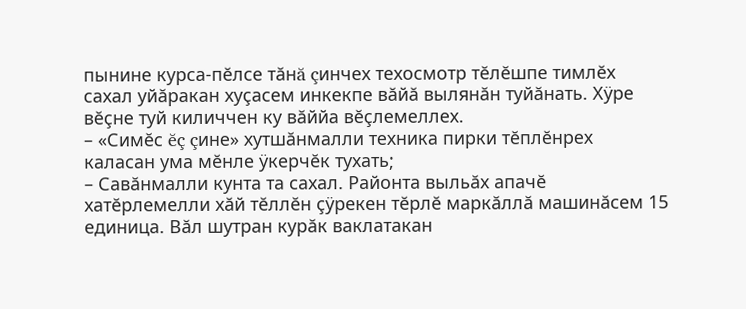пынине курса-пĕлсе тăнă çинчех техосмотр тĕлĕшпе тимлĕх сахал уйăракан хуçасем инкекпе вăйă вылянăн туйăнать. Хÿре вĕçне туй киличчен ку вăййа вĕçлемеллех.
– «Симĕс ĕç çине» хутшăнмалли техника пирки тĕплĕнрех каласан ума мĕнле ÿкерчĕк тухать;
– Савăнмалли кунта та сахал. Районта выльăх апачĕ хатĕрлемелли хăй тĕллĕн çÿрекен тĕрлĕ маркăллă машинăсем 15 единица. Вăл шутран курăк ваклатакан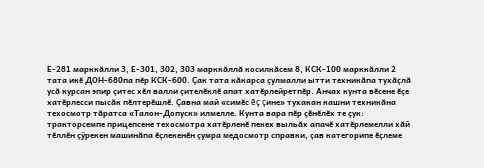Е-281 марккăлли 3, Е-301, 302, 303 марккăллă косилкăсем 8, КСК-100 марккăлли 2 тата икĕ ДОН-680па пĕр КСК-600. Çак тата кăкарса çулмалли ытти техникăпа тухăçлă усă курсан эпир çитес хĕл валли çителĕклĕ апат хатĕрлейретпĕр. Анчах кунта вĕсене ĕçе хатĕрлесси пысăк пĕлтерĕшлĕ. Çавна май «симĕс ĕç çине» тухакан кашни техникăна техосмотр тăратса «Талон-Допуск» илмелле. Кунта вара пĕр çĕнĕлĕх те çук: тракторсемпе прицепсене техосмотра хатĕрленĕ пекех выльăх апачĕ хатĕрлемелли хăй тĕллĕн çÿрекен машинăпа ĕçлекенĕн çумра медосмотр справки, çав категорипе ĕçлеме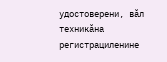удостоверени, вăл техникăна регистрациленине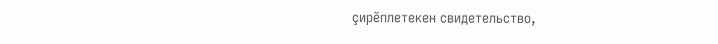çирĕплетекен свидетельство,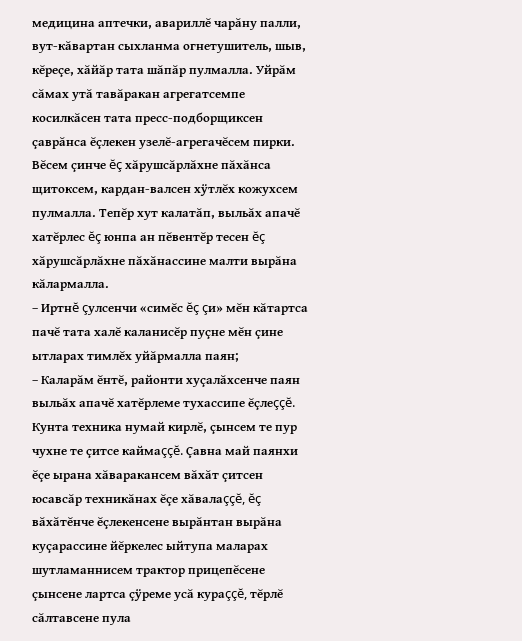медицина аптечки, авариллĕ чарăну палли, вут-кăвартан сыхланма огнетушитель, шыв, кĕреçе, хăйăр тата шăпăр пулмалла. Уйрăм сăмах утă тавăракан агрегатсемпе косилкăсен тата пресс-подборщиксен çаврăнса ĕçлекен узелĕ-агрегачĕсем пирки. Вĕсем çинче ĕç хăрушсăрлăхне пăхăнса щитоксем, кардан-валсен хÿтлĕх кожухсем пулмалла. Тепĕр хут калатăп, выльăх апачĕ хатĕрлес ĕç юнпа ан пĕвентĕр тесен ĕç хăрушсăрлăхне пăхăнассине малти вырăна кăлармалла.
– Иртнĕ çулсенчи «симĕс ĕç çи» мĕн кăтартса пачĕ тата халĕ каланисĕр пуçне мĕн çине ытларах тимлĕх уйăрмалла паян;
– Каларăм ĕнтĕ, районти хуçалăхсенче паян выльăх апачĕ хатĕрлеме тухассипе ĕçлеççĕ. Кунта техника нумай кирлĕ, çынсем те пур чухне те çитсе каймаççĕ. Çавна май паянхи ĕçе ырана хăваракансем вăхăт çитсен юсавсăр техникăнах ĕçе хăвалаççĕ, ĕç вăхăтĕнче ĕçлекенсене вырăнтан вырăна куçарассине йĕркелес ыйтупа маларах шутламаннисем трактор прицепĕсене çынсене лартса çÿреме усă кураççĕ, тĕрлĕ сăлтавсене пула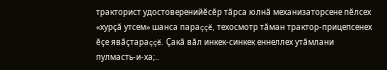тракторист удостоверенийĕсĕр тăрса юлнă механизаторсене пĕлсех «хурçă утсем» шанса параççĕ, техосмотр тăман трактор-прицепсенех ĕçе явăçтараççĕ. Çакă вăл инкек-синкек еннеллех утăмлани пулмасть-и-ха;..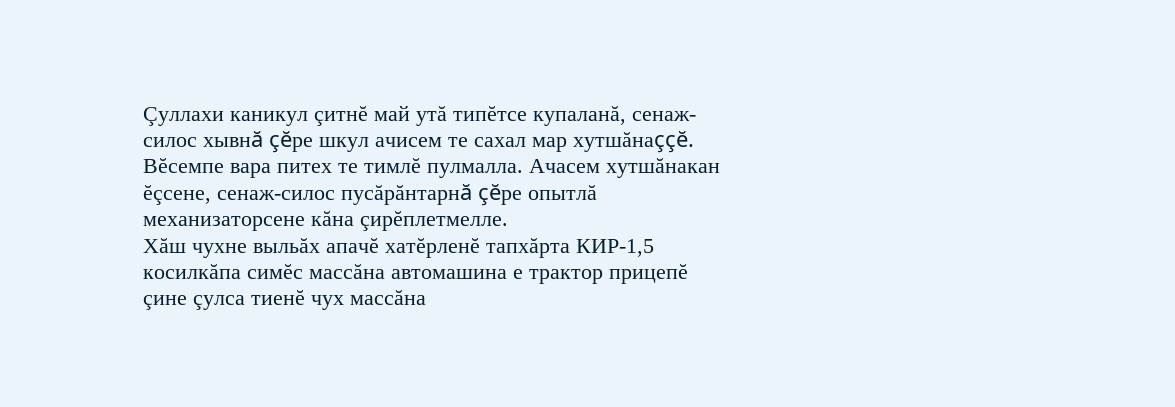Çуллахи каникул çитнĕ май утă типĕтсе купаланă, сенаж-силос хывнă çĕре шкул ачисем те сахал мар хутшăнаççĕ. Вĕсемпе вара питех те тимлĕ пулмалла. Ачасем хутшăнакан ĕçсене, сенаж-силос пусăрăнтарнă çĕре опытлă механизаторсене кăна çирĕплетмелле.
Хăш чухне выльăх апачĕ хатĕрленĕ тапхăрта КИР-1,5 косилкăпа симĕс массăна автомашина е трактор прицепĕ çине çулса тиенĕ чух массăна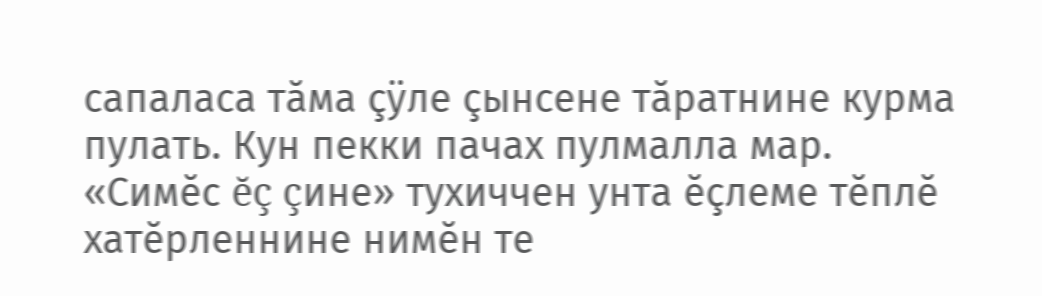сапаласа тăма çÿле çынсене тăратнине курма пулать. Кун пекки пачах пулмалла мар.
«Симĕс ĕç çине» тухиччен унта ĕçлеме тĕплĕ хатĕрленнине нимĕн те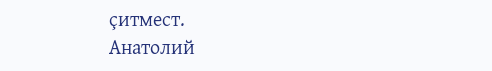çитмест.
Анатолий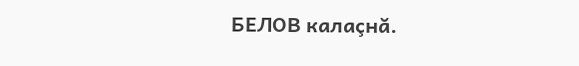БЕЛОВ калаçнă.